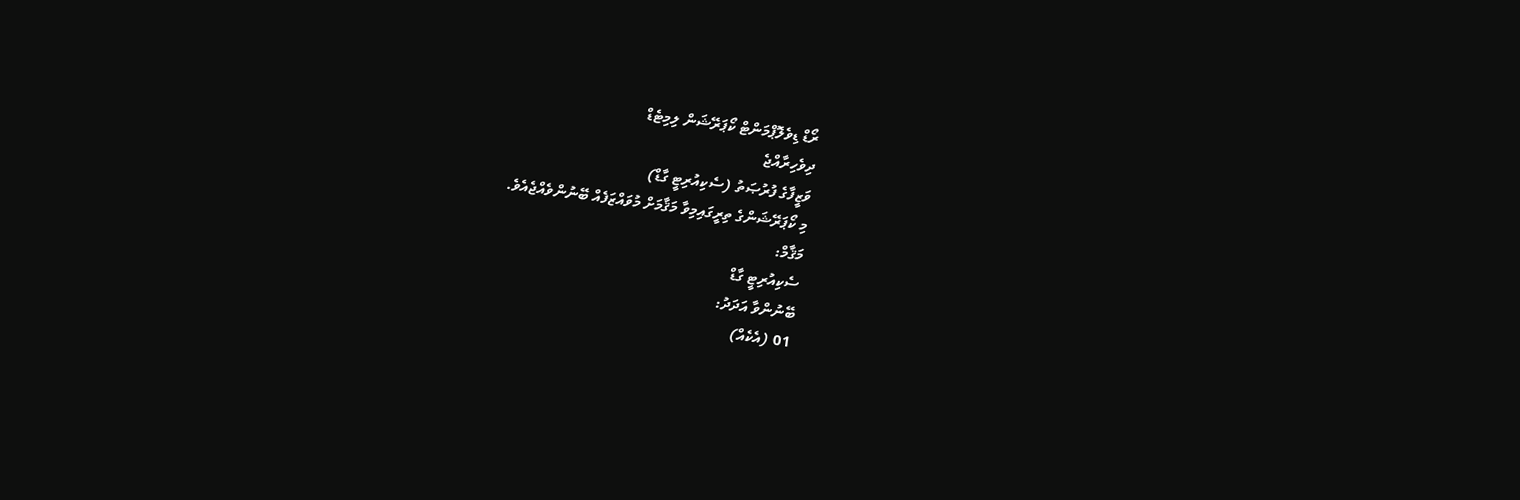ރޯޑް ޑިވެލޮޕްމަންޓް ކޯޕަރޭޝަން ލިމިޓެޑް
ދިވެހިރާއްޖެ
ވަޒީފާގެ ފުރުޞަތު (ސެކިއުރިޓީ ގާޑް)
މި ކޯޕަރޭޝަންގެ ތިރީގައިމިވާ މަޤާމަށް މުވައްޒަފެއް ބޭނުންވެއްޖެއެވެ.
މަޤާމް:
ސެކިއުރިޓީ ގާޑް
ބޭނުންވާ އަދަދު:
01 (އެކެއް)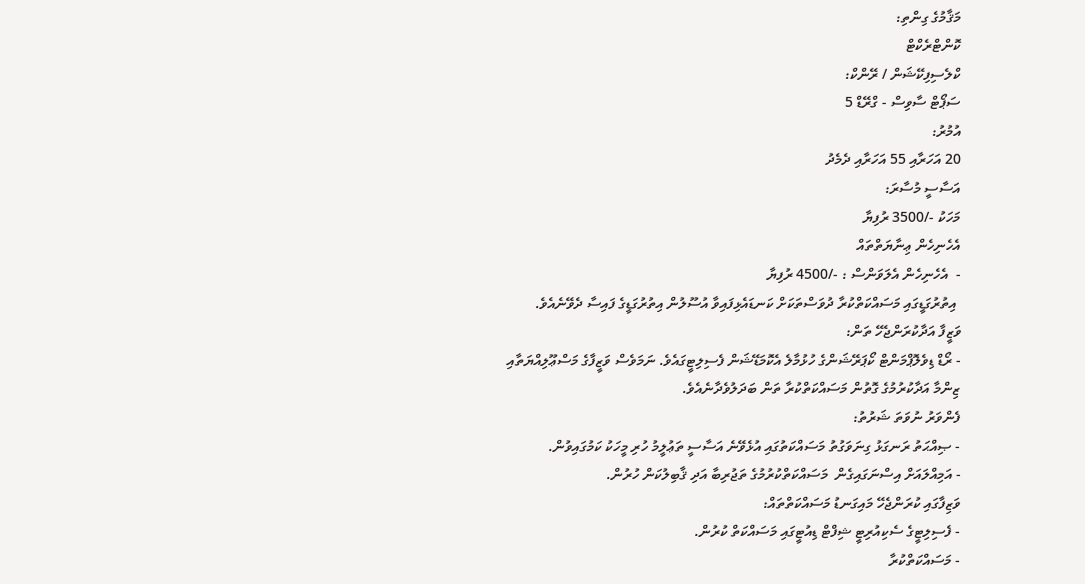މަޤާމުގެ ގިންތި:
ކޮންޓްރެކްޓް
ކްލެސިފިކޭޝަން / ރޭންކް:
ސަޕޯޓް ސާވިސް - ގްރޭޑް 5
އުމުރު:
20 އަހަރާއި 55 އަހަރާއި ދެމެދު
އަސާސީ މުސާރަ:
މަހަކު -/3500 ރުފިޔާ
އެހެނިހެން ޢިނާޔަތްތައް
-  އެހެނިހެން އެލަވަންސް : -/4500 ރުފިޔާ
 އިތުރުގަޑީގައި މަސައްކަތްކުރާ ދުވަސްތަކަށް ކަނޑައެޅިފައިވާ އުސޫލުން އިތުރުގަޑީގެ ފައިސާ ދެވޭނެއެވެ.
ވަޒީފާ އަދާކުރަންޖެހޭ ތަން:
- ރޯޑް ޑިވެލޮޕްމަންޓް ކޯޕަރޭޝަންގެ ހުޅުމާލެ އެކޮމަޑޭޝަން ފެސިލިޓީގައެވެ. ނަމަވެސް ވަޒީފާގެ މަސްޢޫލިއްޔަތާއި ޒިންމާ އަދާކުރުމުގެ ގޮތުން މަސައްކަތްކުރާ ތަން ބަދަލުވެދާނެއެވެ.
ފެންވަރު ނުވަތަ ޝަރުތު:
- ޞިއްޙަތު ރަނގަޅު ގިނަވަގުތު މަސައްކަތުގައި އުޅެވޭނެ އަސާސީ ތަޢުލީމު ހުރި މީހަކު ކަމުގައިވުން.
- އަމިއްލައަށް އިސްނަގައިގެން  މަސައްކަތްކުރުމުގެ ތަޖުރިބާ އަދި ޤާބިލުކަން ހުރުން.
ވަޒިފާގައި ކުރަންޖެހޭ މައިގަނޑު މަސައްކަތްތައް:
- ފެސިލިޓީގެ ސެކިއުރިޓީ ޝިފްޓް ޑިއުޓީގައި މަސައްކަތް ކުރުން.
- މަސައްކަތްކުރާ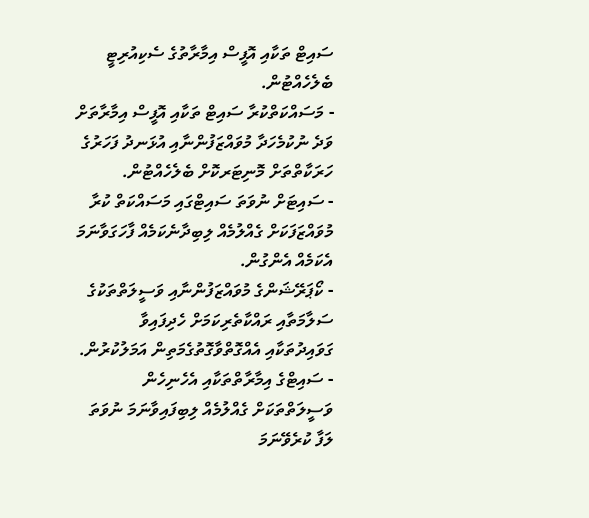ސައިޓް ތަކާއި އޮފީސް އިމާރާތުގެ ސެކިއުރިޓީ ބެލެހެއްޓުން.
- މަސައްކަތްކުރާ ސައިޓް ތަކާއި އޮފީސް އިމާރާތަށް ވަދެ ނުކުމެހަދާ މުވައްޒަފުންނާއި އުޅަނދު ފަހަރުގެ ހަރަކާތްތަށް މޮނިޓަރކޮށް ބެލެހެއްޓުން.
- ސައިޓަށް ނުވަތަ ސައިޓްގައި މަސައްކަތް ކުރާ މުވައްޒަފަކަށް ގެއްލުމެއް ލިބިދާނެކަމެއް ފާހަގަވާނަމަ އެކަމެއް އެންގުން.
- ކޯޕަރޭޝަންގެ މުވައްޒަފުންނާއި ވަސީލަތްތަކުގެ ސަލާމަތާއި ރައްކާތެރިކަމަށް ހެދިފައިވާ ގަވައިދުތަކާއި އެއްގޮތްވާގޮތުގެމަތިން އަމަލުކުރުން.
- ސައިޓްގެ އިމާރާތްތަކާއި އެހެނިހެން ވަސީލަތްތަކަށް ގެއްލުމެއް ލިބިފައިވާނަމަ ނުވަތަ ލަފާ ކުރެވޭނަމަ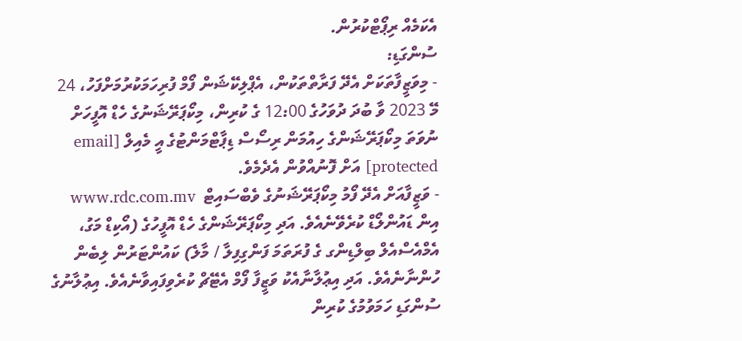އެކަމެއް ރިޕޯޓްކުރުން.
ސުންގަޑި:
- މިވަޒީފާތަކަށް އެދޭ ފަރާތްތަކުން، އެޕްލިކޭޝަން ފޯމް ފުރިހަމަކުރުމަށްފަހު، 24 މޭ 2023 ވާ ބުދަ ދުވަހުގެ 12:00 ގެ ކުރިން، މިކޯޕަރޭޝަނުގެ ހެޑް އޮފީހަށް ނުވަތަ މިކޯޕަރޭޝަންގެ ހިއުމަން ރިސޯސް ޑިޕާޓްމަންޓުގެ އީ މެއިލް [email protected] އަށް ފޮނުއްވުން އެދެމެވެ.
- ވަޒީފާއަށް އެދޭ ފޯމު މިކޯޕަރޭޝަނުގެ ވެބްސައިޓް  www.rdc.com.mv  އިން ޑައުންލޯޑް ކުރެވޭނެއެވެ. އަދި މިކޯޕަރޭޝަންގެ ހެޑް އޮފީހުގެ (އޯކިޑް މަގު، އެމްއެސްއެލް ބިލްޑިންގ ގެ ފުރަތަމަ ފަންގިފިލާ / މާލެ) ކައުންޓަރުން ލިބެން ހުންނާނެއެވެ. އަދި އިޢުލާނާއެކު ވަޒީފާ ފޯމް އެޓޭޗް ކުރެވިފައިވާނެއެވެ. އިޢުލާނުގެ ސުންގަޑި ހަމަވުމުގެ ކުރިން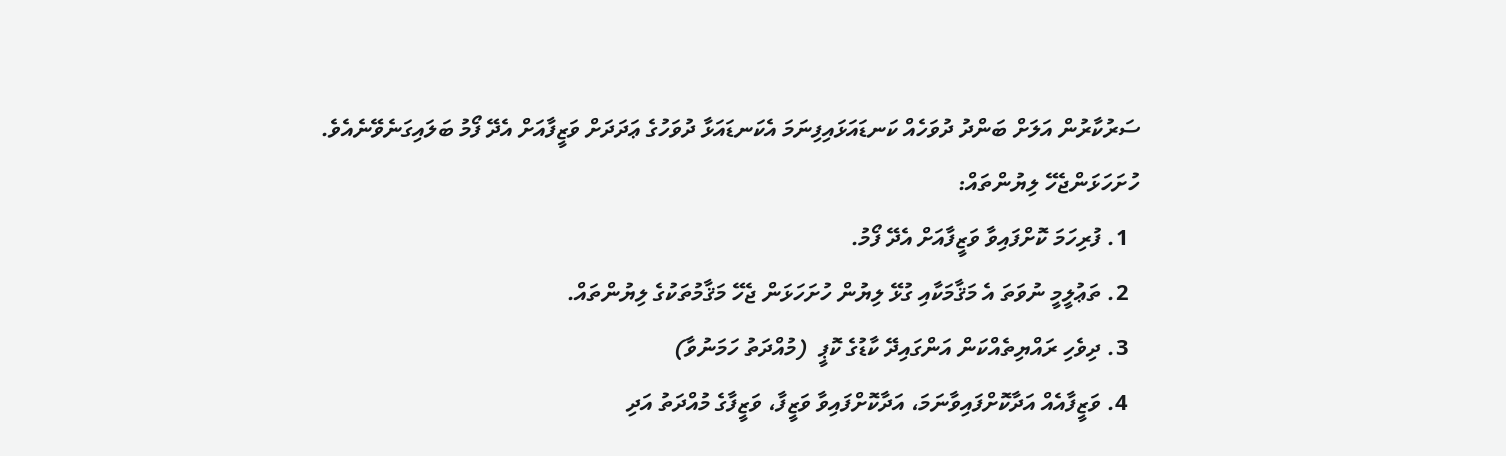ސަރުކާރުން އަލަށް ބަންދު ދުވަހެއް ކަނޑައަޅައިފިނަމަ އެކަނޑައަޅާ ދުވަހުގެ ޢަދަދަށް ވަޒީފާއަށް އެދޭ ފޯމު ބަލައިގަނެވޭނެއެވެ.
ހުށަހަޅަންޖެހޭ ލިޔުންތައް:
  1. ފުރިހަމަ ކޮށްފައިވާ ވަޒީފާއަށް އެދޭ ފޯމު.
  2. ތަޢުލީމީ ނުވަތަ އެ މަޤާމަކާއި ގުޅޭ ލިޔުން ހުށަހަޅަން ޖެހޭ މަޤާމުތަކުގެ ލިޔުންތައް.
  3. ދިވެހި ރައްޔިތެއްކަން އަންގައިދޭ ކާޑުގެ ކޮޕީ  (މުއްދަތު ހަމަނުވާ)
  4. ވަޒީފާއެއް އަދާކޮށްފައިވާނަމަ، އަދާކޮށްފައިވާ ވަޒީފާ، ވަޒީފާގެ މުއްދަތު އަދި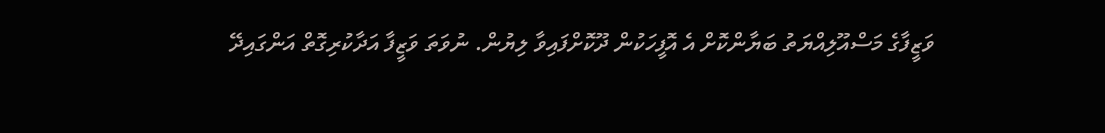ވަޒީފާގެ މަސްއޫލިއްޔަތު ބަޔާންކޮށް އެ އޮފީހަކުން ދޫކޮށްފައިވާ ލިޔުން. ނުވަތަ ވަޒީފާ އަދާކުރިގޮތް އަންގައިދޭ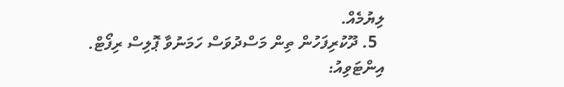ލިޔުމެއް.
  5. ދޫކުރިފަހުން ތިން މަސްދުވަސް ހަމަނުވާ ޕޮލިސް ރިފޯޓް.
އިންޓަވިއު: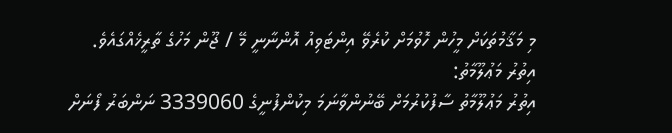މި މަޤާމުތަކަށް މީހުން ހޮވުމަށް ކުރެވޭ އިންޓަވިއު އޮންނާނީ މޭ / ޖޫން މަހުގެ ތާރީޚެއްގައެވެ.
އިތުރު މަޢުލޫމާތު:
އިތުރު މަޢުލޫމާތު ސާފުކުރުމަށް ބޭނުންވާނަމަ މިކުންފުނީގެ 3339060 ނަންބަރު ފޯނަށް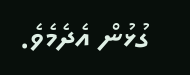ގުޅުން އެދެމެވެ.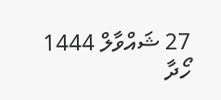27 ޝައްވާލް 1444
ހޯދާ